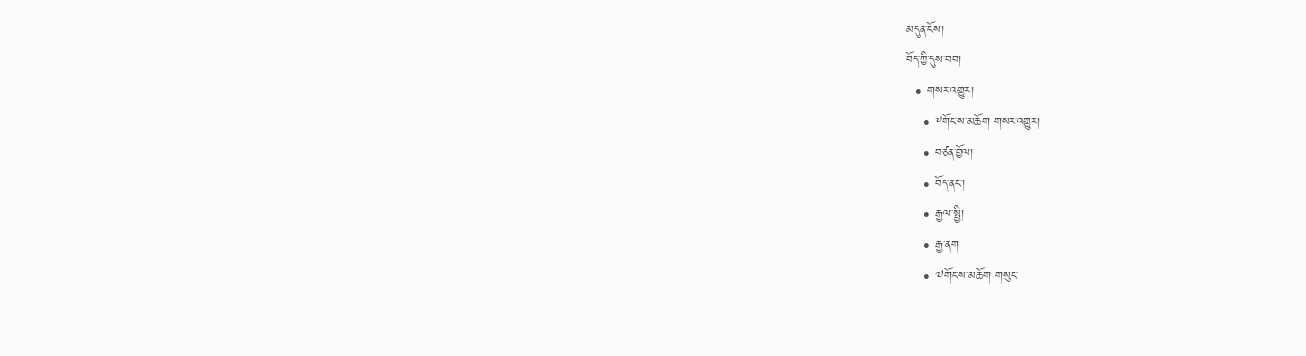མདུན་ངོས།
བོད་ཀྱི་དུས་བབ།
  • གསར་འགྱུར།
    • ༸གོང་ས་མཆོག གསར་འགྱུར།
    • བཙན་བྱོལ།
    • བོད་ནང་།
    • རྒྱལ་སྤྱི།
    • རྒྱ་ནག
    • ༧གོང་ས་མཆོག གསུང་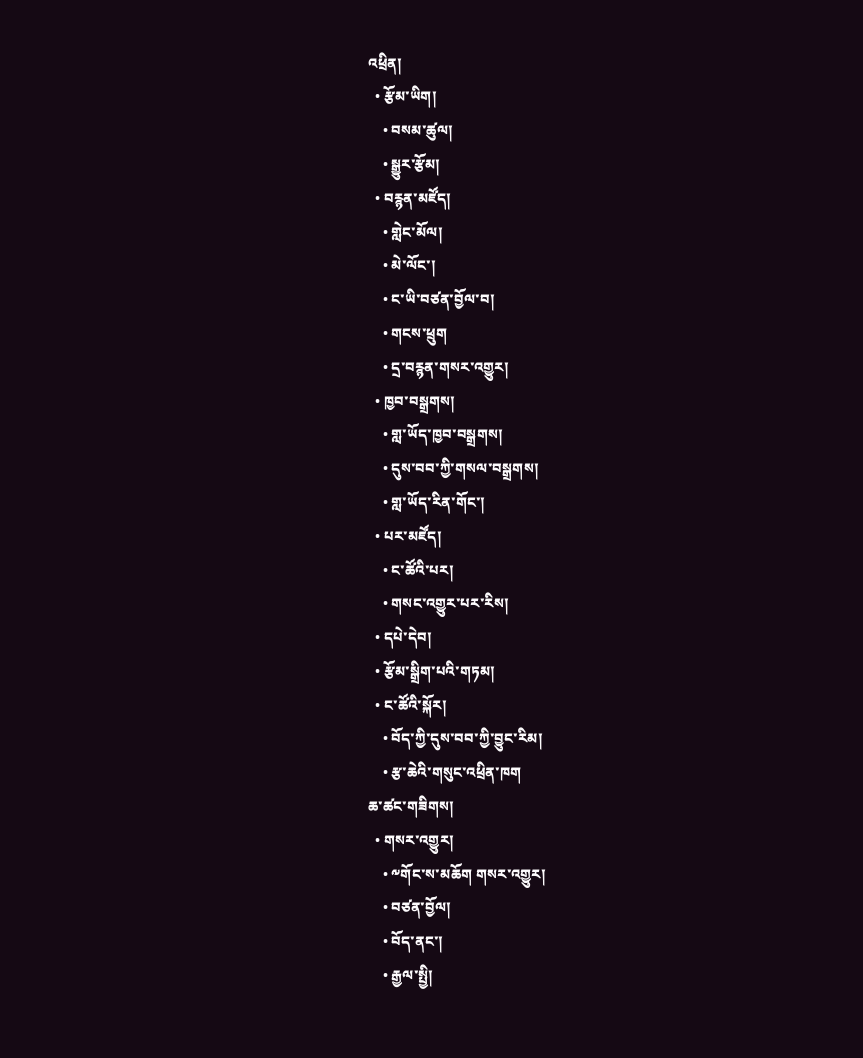འཕྲིན།
  • རྩོམ་ཡིག།
    • བསམ་ཚུལ།
    • སྒྱུར་རྩོམ།
  • བརྙན་མཛོད།
    • གླེང་མོལ།
    • མེ་ལོང་།
    • ང་ཡི་བཙན་བྱོལ་བ།
    • གངས་ཕྲུག
    • དྲ་བརྙན་གསར་འགྱུར།
  • ཁྱབ་བསྒྲགས།
    • གླ་ཡོད་ཁྱབ་བསྒྲགས།
    • དུས་བབ་ཀྱི་གསལ་བསྒྲགས།
    • གླ་ཡོད་རིན་གོང་།
  • པར་མཛོད།
    • ང་ཚོའི་པར།
    • གསང་འགྱུར་པར་རིས།
  • དཔེ་དེབ།
  • རྩོམ་སྒྲིག་པའི་གཏམ།
  • ང་ཚོའི་སྐོར།
    • བོད་ཀྱི་དུས་བབ་ཀྱི་བྱུང་རིམ།
    • རྩ་ཆེའི་གསུང་འཕྲིན་ཁག
ཆ་ཚང་གཟིགས།
  • གསར་འགྱུར།
    • ༸གོང་ས་མཆོག གསར་འགྱུར།
    • བཙན་བྱོལ།
    • བོད་ནང་།
    • རྒྱལ་སྤྱི།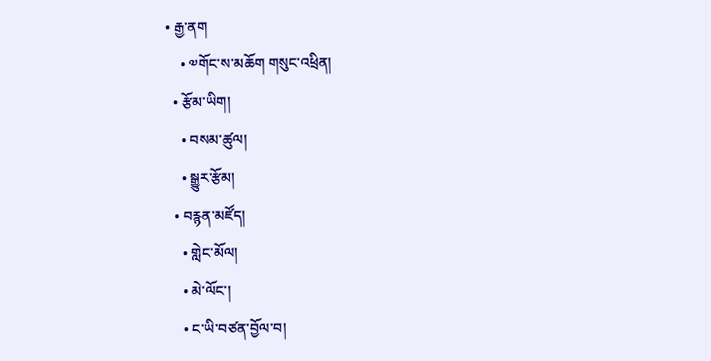• རྒྱ་ནག
    • ༧གོང་ས་མཆོག གསུང་འཕྲིན།
  • རྩོམ་ཡིག།
    • བསམ་ཚུལ།
    • སྒྱུར་རྩོམ།
  • བརྙན་མཛོད།
    • གླེང་མོལ།
    • མེ་ལོང་།
    • ང་ཡི་བཙན་བྱོལ་བ།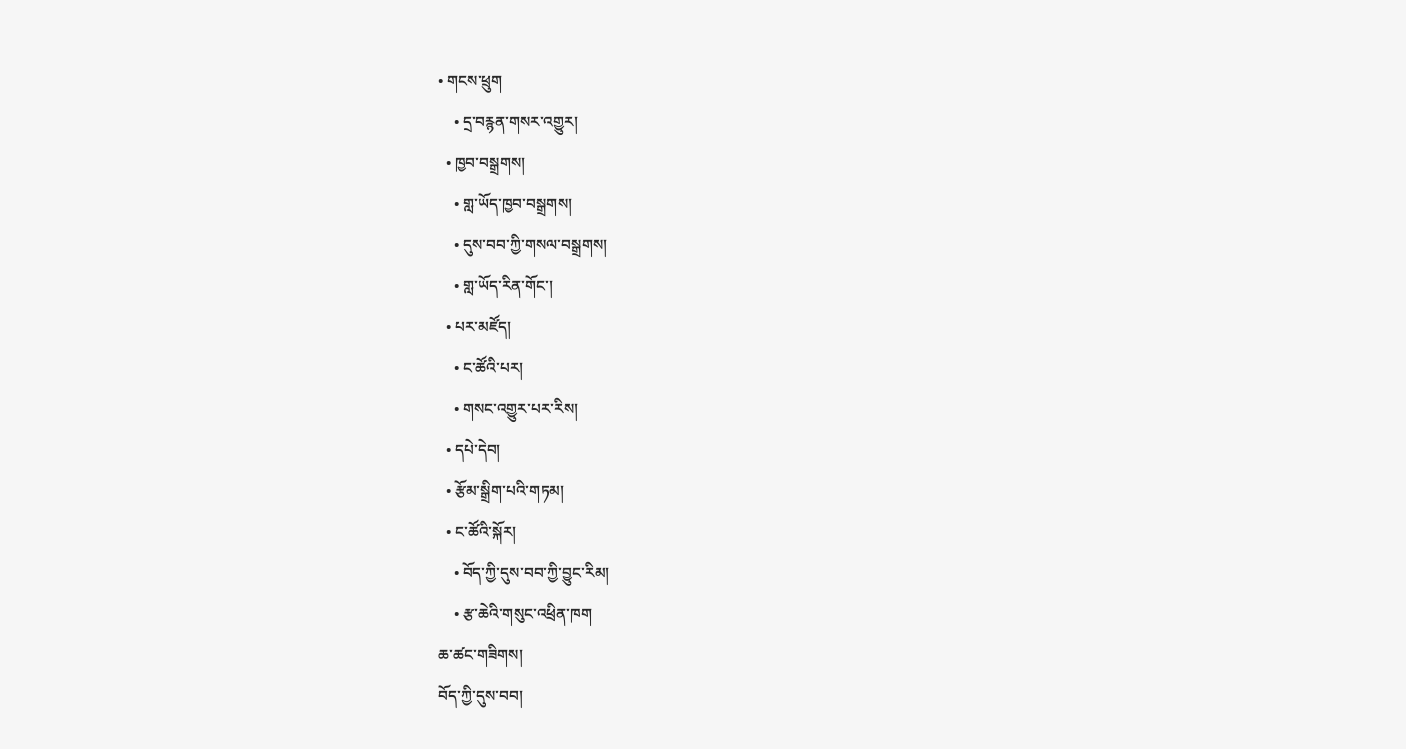• གངས་ཕྲུག
    • དྲ་བརྙན་གསར་འགྱུར།
  • ཁྱབ་བསྒྲགས།
    • གླ་ཡོད་ཁྱབ་བསྒྲགས།
    • དུས་བབ་ཀྱི་གསལ་བསྒྲགས།
    • གླ་ཡོད་རིན་གོང་།
  • པར་མཛོད།
    • ང་ཚོའི་པར།
    • གསང་འགྱུར་པར་རིས།
  • དཔེ་དེབ།
  • རྩོམ་སྒྲིག་པའི་གཏམ།
  • ང་ཚོའི་སྐོར།
    • བོད་ཀྱི་དུས་བབ་ཀྱི་བྱུང་རིམ།
    • རྩ་ཆེའི་གསུང་འཕྲིན་ཁག
ཆ་ཚང་གཟིགས།
བོད་ཀྱི་དུས་བབ།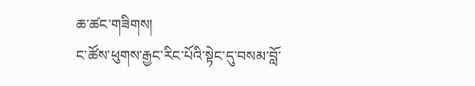ཆ་ཚང་གཟིགས།
ང་ཚོས་ཕུགས་རྒྱང་རིང་པོའི་སྟེང་དུ་བསམ་བློ་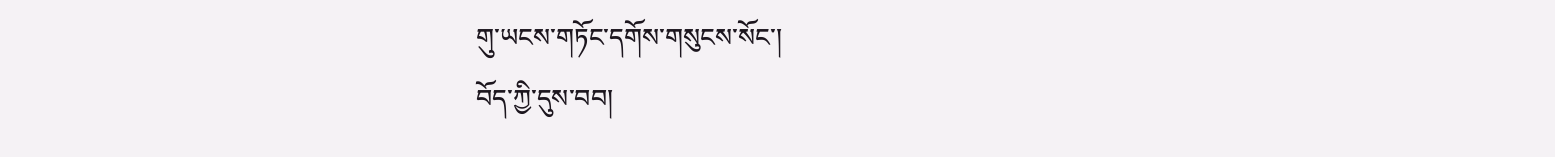གུ་ཡངས་གཏོང་དགོས་གསུངས་སོང་།
བོད་ཀྱི་དུས་བབ།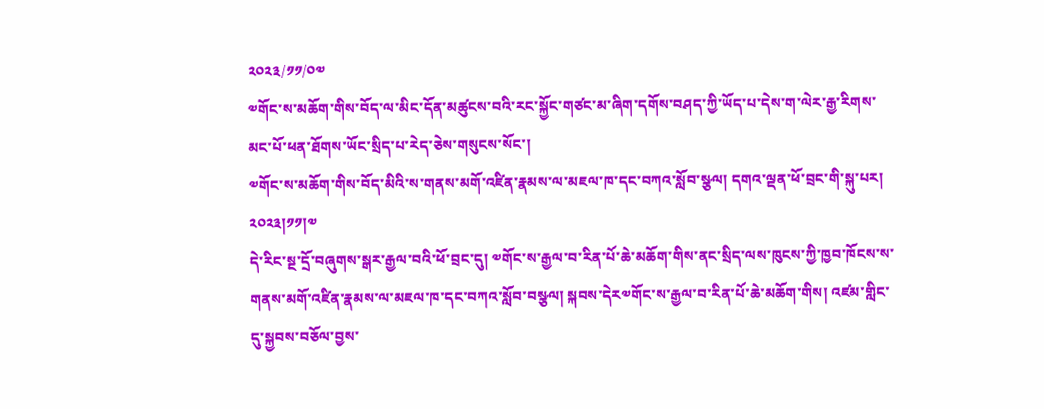༢༠༢༣/༡༡/༠༧
༧གོང་ས་མཆོག་གིས་བོད་ལ་མིང་དོན་མཚུངས་བའི་རང་སྐྱོང་གཙང་མ་ཞིག་དགོས་བཤད་ཀྱི་ཡོད་པ་དེས་ག་ལེར་རྒྱ་རིགས་མང་པོ་ཕན་ཐོགས་ཡོང་སྲིད་པ་རེད་ཅེས་གསུངས་སོང་།
༧གོང་ས་མཆོག་གིས་བོད་མིའི་ས་གནས་མགོ་འཛིན་རྣམས་ལ་མཇལ་ཁ་དང་བཀའ་སློབ་སྩལ། དགའ་ལྡན་ཕོ་བྲང་གི་སྐུ་པར། ༢༠༢༣།༡༡།༧
དེ་རིང་སྔ་དྲོ་བཞུགས་སྒར་རྒྱལ་བའི་ཕོ་བྲང་དུ། ༧གོང་ས་རྒྱལ་བ་རིན་པོ་ཆེ་མཆོག་གིས་ནང་སྲིད་ལས་ཁུངས་ཀྱི་ཁྱབ་ཁོངས་ས་གནས་མགོ་འཛིན་རྣམས་ལ་མཇལ་ཁ་དང་བཀའ་སློབ་བསྩལ། སྐབས་དེར༧གོང་ས་རྒྱལ་བ་རིན་པོ་ཆེ་མཆོག་གིས། འཛམ་གླིང་དུ་སྐྱབས་བཅོལ་བྱས་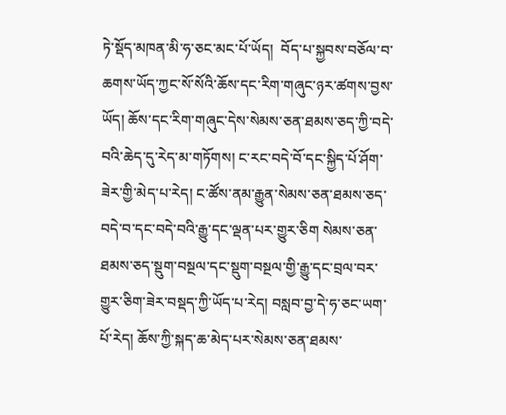ཏེ་སྡོད་མཁན་མི་ཧ་ཅང་མང་པོ་ཡོད།  བོད་པ་སྐྱབས་བཅོལ་བ་ཆགས་ཡོད་ཀྱང་སོ་སོའི་ཆོས་དང་རིག་གཞུང་ཉར་ཚགས་བྱས་ཡོད། ཆོས་དང་རིག་གཞུང་དེས་སེམས་ཅན་ཐམས་ཅད་ཀྱི་བདེ་བའི་ཆེད་དུ་རེད་མ་གཏོགས། ང་རང་བདེ་བོ་དང་སྐྱིད་པོ་ཤོག་ཟེར་གྱི་མེད་པ་རེད། ང་ཚོས་ནམ་རྒྱུན་སེམས་ཅན་ཐམས་ཅད་བདེ་བ་དང་བདེ་བའི་རྒྱུ་དང་ལྡན་པར་གྱུར་ཅིག སེམས་ཅན་ཐམས་ཅད་སྡུག་བསྔལ་དང་སྡུག་བསྔལ་གྱི་རྒྱུ་དང་བྲལ་བར་གྱུར་ཅིག་ཟེར་བསྡད་ཀྱི་ཡོད་པ་རེད། བསླབ་བྱ་དེ་ཧ་ཅང་ཡག་པོ་རེད། ཆོས་ཀྱི་སྐད་ཆ་མེད་པར་སེམས་ཅན་ཐམས་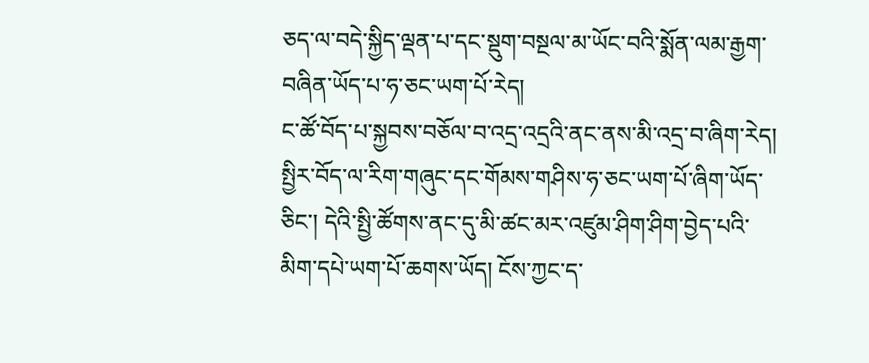ཅད་ལ་བདེ་སྐྱིད་ལྡན་པ་དང་སྡུག་བསྔལ་མ་ཡོང་བའི་སྨོན་ལམ་རྒྱག་བཞིན་ཡོད་པ་ཧ་ཅང་ཡག་པོ་རེད།
ང་ཚོ་བོད་པ་སྐྱབས་བཅོལ་བ་འདྲ་འདྲའི་ནང་ནས་མི་འདྲ་བ་ཞིག་རེད། སྤྱིར་བོད་ལ་རིག་གཞུང་དང་གོམས་གཤིས་ཧ་ཅང་ཡག་པོ་ཞིག་ཡོད་ཅིང་། དེའི་སྤྱི་ཚོགས་ནང་དུ་མི་ཚང་མར་འཛུམ་ཤིག་ཤིག་བྱེད་པའི་མིག་དཔེ་ཡག་པོ་ཆགས་ཡོད། ངོས་ཀྱང་ད་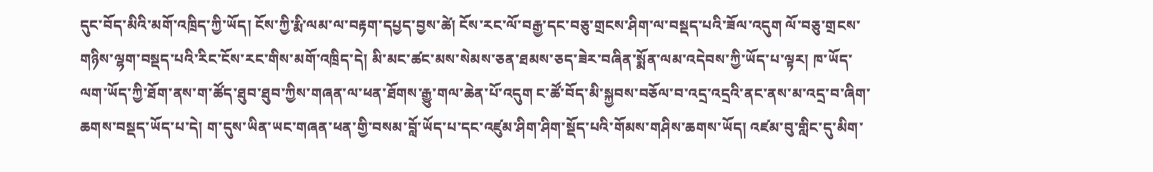དུང་བོད་མིའི་མགོ་འཁྲིད་ཀྱི་ཡོད། ངོས་ཀྱི་རྨི་ལམ་ལ་བརྟག་དཔྱད་བྱས་ཚེ། ངོས་རང་ལོ་བརྒྱ་དང་བཅུ་གྲངས་ཤིག་ལ་བསྡད་པའི་ཟོལ་འདུག ལོ་བཅུ་གྲངས་གཉིས་ལྷག་བསྡད་པའི་རིང་ངོས་རང་གིས་མགོ་འཁྲིད་དེ། མི་མང་ཚང་མས་སེམས་ཅན་ཐམས་ཅད་ཟེར་བཞིན་སྨོན་ལམ་འདེབས་ཀྱི་ཡོད་པ་ལྟར། ཁ་ཡོད་ལག་ཡོད་ཀྱི་ཐོག་ནས་ག་ཚོད་ཐུབ་ཐུབ་ཀྱིས་གཞན་ལ་ཕན་ཐོགས་རྒྱུ་གལ་ཆེན་པོ་འདུག ང་ཚོ་བོད་མི་སྐྱབས་བཅོལ་བ་འདྲ་འདྲའི་ནང་ནས་མ་འདྲ་བ་ཞིག་ཆགས་བསྡད་ཡོད་པ་དེ། ག་དུས་ཡིན་ཡང་གཞན་ཕན་གྱི་བསམ་བློ་ཡོད་པ་དང་འཛུམ་ཤིག་ཤིག་སྡོད་པའི་གོམས་གཤིས་ཆགས་ཡོད། འཛམ་བུ་གླིང་དུ་མིག་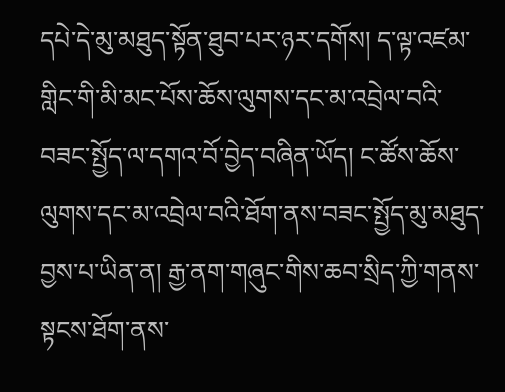དཔེ་དེ་མུ་མཐུད་སྟོན་ཐུབ་པར་ཉར་དགོས། ད་ལྟ་འཛམ་གླིང་གི་མི་མང་པོས་ཆོས་ལུགས་དང་མ་འབྲེལ་བའི་བཟང་སྤྱོད་ལ་དགའ་བོ་བྱེད་བཞིན་ཡོད། ང་ཚོས་ཆོས་ལུགས་དང་མ་འབྲེལ་བའི་ཐོག་ནས་བཟང་སྤྱོད་མུ་མཐུད་བྱས་པ་ཡིན་ན། རྒྱ་ནག་གཞུང་གིས་ཆབ་སྲིད་ཀྱི་གནས་སྟངས་ཐོག་ནས་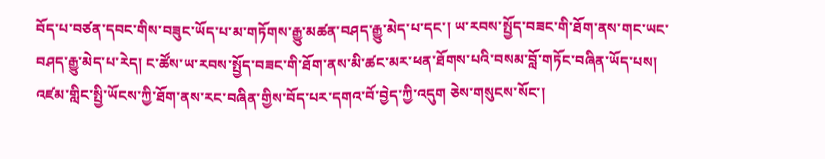བོད་པ་བཙན་དབང་གིས་བཟུང་ཡོད་པ་མ་གཏོགས་རྒྱུ་མཚན་བཤད་རྒྱུ་མེད་པ་དང་། ཡ་རབས་སྤྱོད་བཟང་གི་ཐོག་ནས་གང་ཡང་བཤད་རྒྱུ་མེད་པ་རེད། ང་ཚོས་ཡ་རབས་སྤྱོད་བཟང་གི་ཐོག་ནས་མི་ཚང་མར་ཕན་ཐོགས་པའི་བསམ་བློ་གཏོང་བཞིན་ཡོད་པས། འཛམ་གླིང་སྤྱི་ཡོངས་ཀྱི་ཐོག་ནས་རང་བཞིན་གྱིས་བོད་པར་དགའ་བོ་བྱེད་ཀྱི་འདུག ཅེས་གསུངས་སོང་།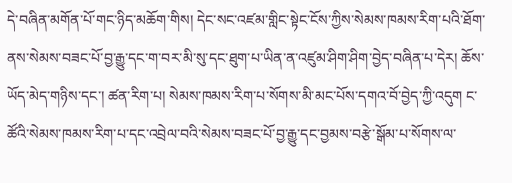དེ་བཞིན་མགོན་པོ་གང་ཉིད་མཆོག་གིས། དེང་སང་འཛམ་གླིང་སྟེང་ངོས་ཀྱིས་སེམས་ཁམས་རིག་པའི་ཐོག་ནས་སེམས་བཟང་པོ་བྱ་རྒྱུ་དང་ག་བར་མི་སུ་དང་ཐུག་པ་ཡིན་ན་འཛུམ་ཤིག་ཤིག་བྱེད་བཞིན་པ་དེར། ཆོས་ཡོད་མེད་གཉིས་དང་། ཚན་རིག་པ། སེམས་ཁམས་རིག་པ་སོགས་མི་མང་པོས་དགའ་བོ་བྱེད་ཀྱི་འདུག ང་ཚོའི་སེམས་ཁམས་རིག་པ་དང་འབྲེལ་བའི་སེམས་བཟང་པོ་བྱ་རྒྱུ་དང་བྱམས་བརྩེ་སྒོམ་པ་སོགས་ལ་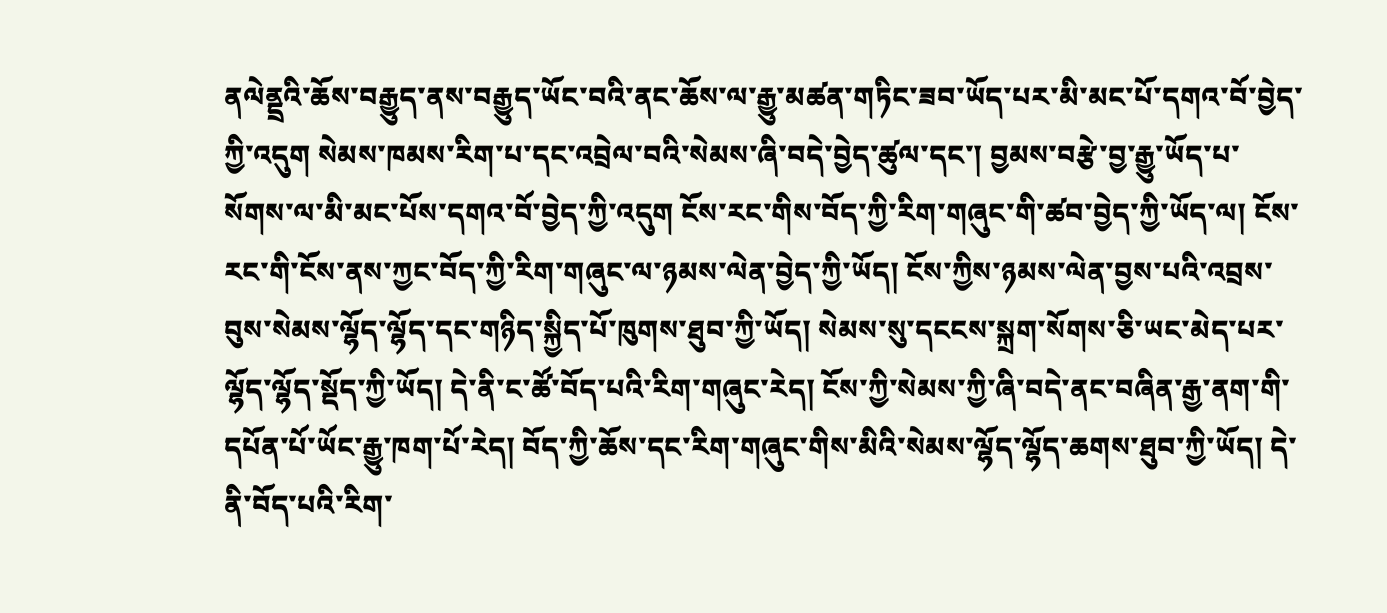ནལེནྡྲའི་ཆོས་བརྒྱུད་ནས་བརྒྱུད་ཡོང་བའི་ནང་ཆོས་ལ་རྒྱུ་མཚན་གཏིང་ཟབ་ཡོད་པར་མི་མང་པོ་དགའ་བོ་བྱེད་ཀྱི་འདུག སེམས་ཁམས་རིག་པ་དང་འབྲེལ་བའི་སེམས་ཞི་བདེ་བྱེད་ཚུལ་དང་། བྱམས་བརྩེ་བྱ་རྒྱུ་ཡོད་པ་སོགས་ལ་མི་མང་པོས་དགའ་བོ་བྱེད་ཀྱི་འདུག ངོས་རང་གིས་བོད་ཀྱི་རིག་གཞུང་གི་ཚབ་བྱེད་ཀྱི་ཡོད་ལ། ངོས་རང་གི་ངོས་ནས་ཀྱང་བོད་ཀྱི་རིག་གཞུང་ལ་ཉམས་ལེན་བྱེད་ཀྱི་ཡོད། ངོས་ཀྱིས་ཉམས་ལེན་བྱས་པའི་འབྲས་བུས་སེམས་ལྷོད་ལྷོད་དང་གཉིད་སྐྱིད་པོ་ཁུགས་ཐུབ་ཀྱི་ཡོད། སེམས་སུ་དངངས་སྐྲག་སོགས་ཅི་ཡང་མེད་པར་ལྷོད་ལྷོད་སྡོད་ཀྱི་ཡོད། དེ་ནི་ང་ཚོ་བོད་པའི་རིག་གཞུང་རེད། ངོས་ཀྱི་སེམས་ཀྱི་ཞི་བདེ་ནང་བཞིན་རྒྱ་ནག་གི་དཔོན་པོ་ཡོང་རྒྱུ་ཁག་པོ་རེད། བོད་ཀྱི་ཆོས་དང་རིག་གཞུང་གིས་མིའི་སེམས་ལྷོད་ལྷོད་ཆགས་ཐུབ་ཀྱི་ཡོད། དེ་ནི་བོད་པའི་རིག་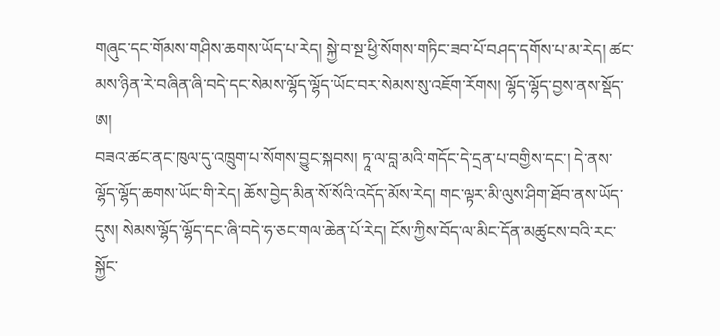གཞུང་དང་གོམས་གཤིས་ཆགས་ཡོད་པ་རེད། སྐྱེ་བ་སྔ་ཕྱི་སོགས་གཏིང་ཟབ་པོ་བཤད་དགོས་པ་མ་རེད། ཚང་མས་ཉིན་རེ་བཞིན་ཞི་བདེ་དང་སེམས་ལྷོད་ལྷོད་ཡོང་བར་སེམས་སུ་འཇོག་རོགས། ལྷོད་ལྷོད་བྱས་ནས་སྡོད་ཨ།
བཟའ་ཚང་ནང་ཁུལ་དུ་འཁྲུག་པ་སོགས་བྱུང་སྐབས། ཏཱ་ལ་བླ་མའི་གདོང་དེ་དྲན་པ་བགྱིས་དང་། དེ་ནས་ལྷོད་ལྷོད་ཆགས་ཡོང་གི་རེད། ཆོས་བྱེད་མིན་སོ་སོའི་འདོད་མོས་རེད། གང་ལྟར་མི་ལུས་ཤིག་ཐོབ་ནས་ཡོད་དུས། སེམས་ལྷོད་ལྷོད་དང་ཞི་བདེ་ཧ་ཅང་གལ་ཆེན་པོ་རེད། ངོས་ཀྱིས་བོད་ལ་མིང་དོན་མཚུངས་བའི་རང་སྐྱོང་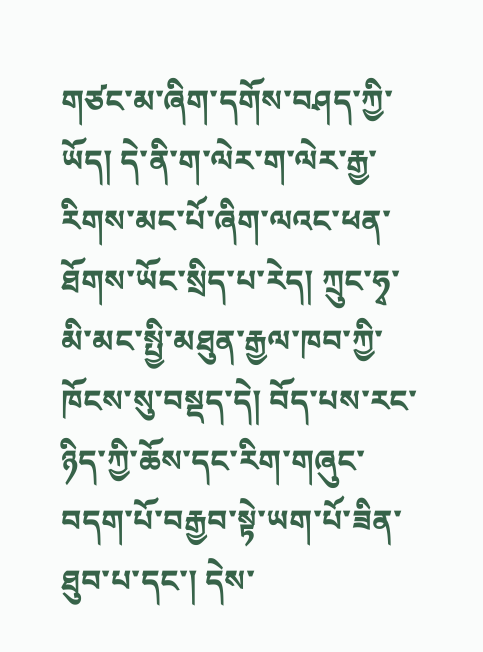གཙང་མ་ཞིག་དགོས་བཤད་ཀྱི་ཡོད། དེ་ནི་ག་ལེར་ག་ལེར་རྒྱ་རིགས་མང་པོ་ཞིག་ལའང་ཕན་ཐོགས་ཡོང་སྲིད་པ་རེད། ཀྲུང་ཧྭ་མི་མང་སྤྱི་མཐུན་རྒྱལ་ཁབ་ཀྱི་ཁོངས་སུ་བསྡད་དེ། བོད་པས་རང་ཉིད་ཀྱི་ཆོས་དང་རིག་གཞུང་བདག་པོ་བརྒྱབ་སྟེ་ཡག་པོ་ཟིན་ཐུབ་པ་དང་། དེས་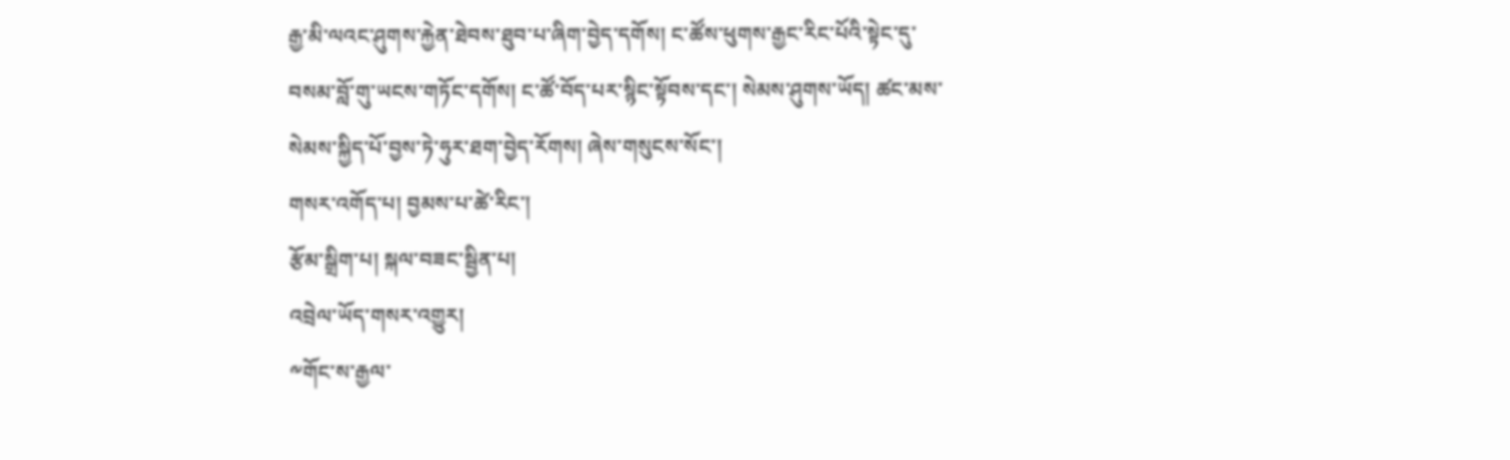རྒྱ་མི་ལའང་ཤུགས་རྐྱེན་ཐེབས་ཐུབ་པ་ཞིག་བྱེད་དགོས། ང་ཚོས་ཕུགས་རྒྱང་རིང་པོའི་སྟེང་དུ་བསམ་བློ་གུ་ཡངས་གཏོང་དགོས། ང་ཚོ་བོད་པར་སྙིང་སྟོབས་དང་། སེམས་ཤུགས་ཡོད། ཚང་མས་སེམས་སྐྱིད་པོ་བྱས་ཏེ་ཧུར་ཐག་བྱེད་རོགས། ཞེས་གསུངས་སོང་།
གསར་འགོད་པ། བྱམས་པ་ཚེ་རིང་།
རྩོམ་སྒྲིག་པ། སྐལ་བཟང་སྦྱིན་པ།
འབྲེལ་ཡོད་གསར་འགྱུར།
༸གོང་ས་རྒྱལ་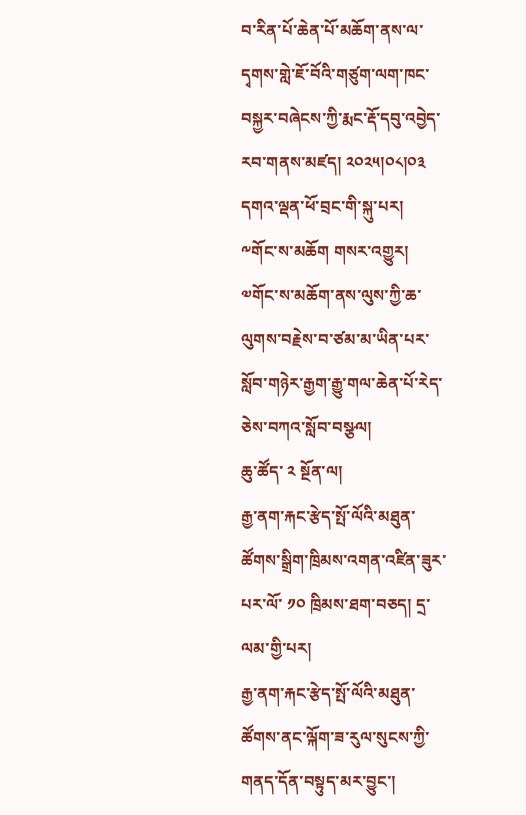བ་རིན་པོ་ཆེན་པོ་མཆོག་ནས་ལ་དྭགས་གླེ་ཇོ་བོའི་གཙུག་ལག་ཁང་བསྐྱར་བཞེངས་ཀྱི་རྨང་རྡོ་དབུ་འབྱེད་རབ་གནས་མཛད། ༢༠༢༥།༠༨།༠༣ དགའ་ལྡན་ཕོ་བྲང་གི་སྐུ་པར།
༸གོང་ས་མཆོག གསར་འགྱུར།
༧གོང་ས་མཆོག་ནས་ལུས་ཀྱི་ཆ་ལུགས་བརྗེས་བ་ཙམ་མ་ཡིན་པར་སློབ་གཉེར་རྒྱག་རྒྱུ་གལ་ཆེན་པོ་རེད་ཅེས་བཀའ་སློབ་བསྩལ།
ཆུ་ཚོད་ ༢ སྔོན་ལ།
རྒྱ་ནག་རྐང་རྩེད་སྤོ་ལོའི་མཐུན་ཚོགས་སྒྲིག་ཁྲིམས་འགན་འཛིན་ཟུར་པར་ལོ་ ༡༠ ཁྲིམས་ཐག་བཅད། དྲ་ལམ་གྱི་པར།
རྒྱ་ནག་རྐང་རྩེད་སྤོ་ལོའི་མཐུན་ཚོགས་ནང་ལྐོག་ཟ་རུལ་སུངས་ཀྱི་གནད་དོན་བསྟུད་མར་བྱུང་།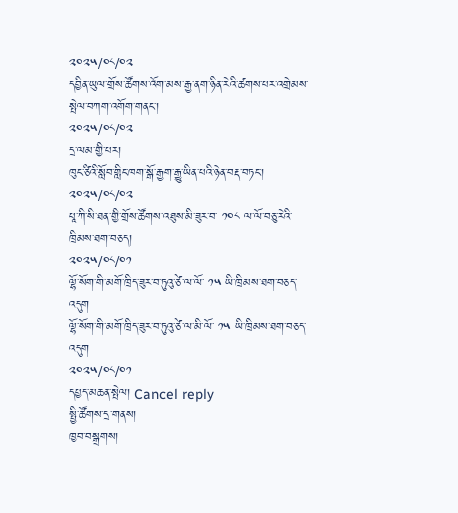༢༠༢༥/༠༨/༠༢
དབྱིན་ཡུལ་གྲོས་ཚོགས་འོག་མས་རྒྱ་ནག་ཉིན་རེའི་ཚགས་པར་འགྲེམས་སྤེལ་བཀག་འགོག་གནང་།
༢༠༢༥/༠༨/༠༢
དྲ་ལམ་གྱི་པར།
ཁུང་ཙིའི་སློབ་གླིང་ཁག་སྒོ་རྒྱག་རྒྱུ་ཡིན་པའི་ཉེན་བརྡ་བཏང་།
༢༠༢༥/༠༨/༠༢
པཱ་ཀི་སི་ཐན་གྱི་གྲོས་ཚོགས་འཐུས་མི་ཟུར་བ་ ༡༠༨ ལ་ལོ་བཅུ་རེའི་ཁྲིམས་ཐག་བཅད།
༢༠༢༥/༠༨/༠༡
ལྷོ་སོག་གི་མགོ་ཁྲིད་ཟུར་བ་ཏུའུ་ཙེ་ལ་ལོ་ ༡༥ ཡི་ཁྲིམས་ཐག་བཅད་འདུག
ལྷོ་སོག་གི་མགོ་ཁྲིད་ཟུར་བ་ཏུའུ་ཙེ་ལ་མི་ལོ་ ༡༥ ཡི་ཁྲིམས་ཐག་བཅད་འདུག
༢༠༢༥/༠༨/༠༡
དཔྱད་མཆན་སྤེལ། Cancel reply
སྤྱི་ཚོགས་དྲ་གནས།
ཁྱབ་བསྒྲགས།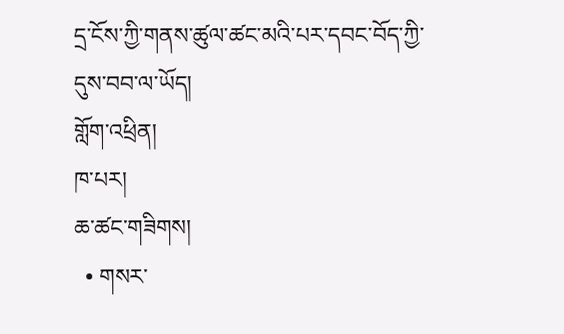དྲ་ངོས་ཀྱི་གནས་ཚུལ་ཚང་མའི་པར་དབང་བོད་ཀྱི་དུས་བབ་ལ་ཡོད།
གློག་འཕྲིན།
ཁ་པར།
ཆ་ཚང་གཟིགས།
  • གསར་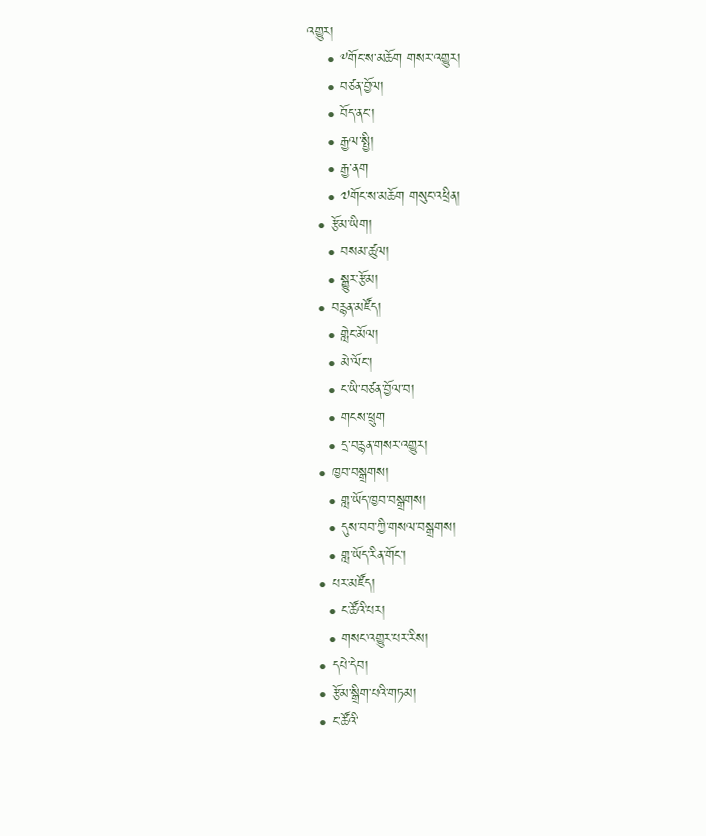འགྱུར།
    • ༸གོང་ས་མཆོག གསར་འགྱུར།
    • བཙན་བྱོལ།
    • བོད་ནང་།
    • རྒྱལ་སྤྱི།
    • རྒྱ་ནག
    • ༧གོང་ས་མཆོག གསུང་འཕྲིན།
  • རྩོམ་ཡིག།
    • བསམ་ཚུལ།
    • སྒྱུར་རྩོམ།
  • བརྙན་མཛོད།
    • གླེང་མོལ།
    • མེ་ལོང་།
    • ང་ཡི་བཙན་བྱོལ་བ།
    • གངས་ཕྲུག
    • དྲ་བརྙན་གསར་འགྱུར།
  • ཁྱབ་བསྒྲགས།
    • གླ་ཡོད་ཁྱབ་བསྒྲགས།
    • དུས་བབ་ཀྱི་གསལ་བསྒྲགས།
    • གླ་ཡོད་རིན་གོང་།
  • པར་མཛོད།
    • ང་ཚོའི་པར།
    • གསང་འགྱུར་པར་རིས།
  • དཔེ་དེབ།
  • རྩོམ་སྒྲིག་པའི་གཏམ།
  • ང་ཚོའི་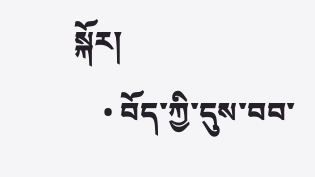སྐོར།
    • བོད་ཀྱི་དུས་བབ་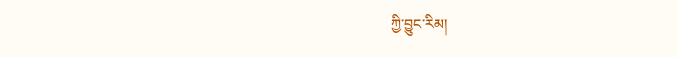ཀྱི་བྱུང་རིམ།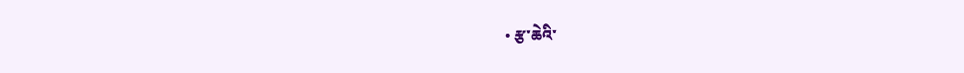• རྩ་ཆེའི་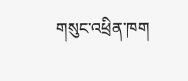གསུང་འཕྲིན་ཁག